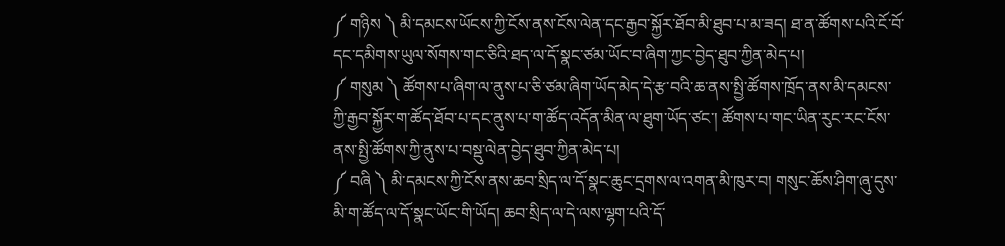༼ གཉིས ༽ མི་དམངས་ཡོངས་ཀྱི་ངོས་ནས་ངོས་ལེན་དང་རྒྱབ་སྐྱོར་ཐོབ་མི་ཐུབ་པ་མ་ཟད། ཐ་ན་ཚོགས་པའི་ངོ་བོ་དང་དམིགས་ཡུལ་སོགས་གང་ཅིའི་ཐད་ལ་དོ་སྣང་ཙམ་ཡོང་བ་ཞིག་ཀྱང་བྱེད་ཐུབ་ཀྱིན་མེད་པ།
༼ གསུམ ༽ ཚོགས་པ་ཞིག་ལ་ནུས་པ་ཅི་ཙམ་ཞིག་ཡོད་མེད་དེ་རྩ་བའི་ཆ་ནས་སྤྱི་ཚོགས་ཁྲོད་ནས་མི་དམངས་ཀྱི་རྒྱབ་སྐྱོར་ག་ཚོད་ཐོབ་པ་དང་ནུས་པ་ག་ཚོད་འདོན་མིན་ལ་ཐུག་ཡོད་ཙང་། ཚོགས་པ་གང་ཡིན་རུང་རང་ངོས་ནས་སྤྱི་ཚོགས་ཀྱི་ནུས་པ་བསྡུ་ལེན་བྱེད་ཐུབ་ཀྱིན་མེད་པ།
༼ བཞི ༽ མི་དམངས་ཀྱི་ངོས་ནས་ཆབ་སྲིད་ལ་དོ་སྣང་ཆུང་དྲགས་ལ་འགན་མི་ཁུར་བ། གསུང་ཆོས་ཤིག་ཞུ་དུས་མི་ག་ཚོད་ལ་དོ་སྣང་ཡོང་གི་ཡོད། ཆབ་སྲིད་ལ་དེ་ལས་ལྷག་པའི་དོ་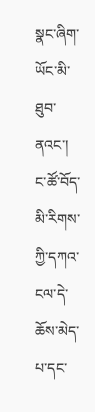སྣང་ཞིག་ཡོང་མི་ཐུབ་ནའང་། ང་ཚོ་བོད་མི་རིགས་ཀྱི་དཀའ་ངལ་དེ་ཆོས་མེད་པ་དང་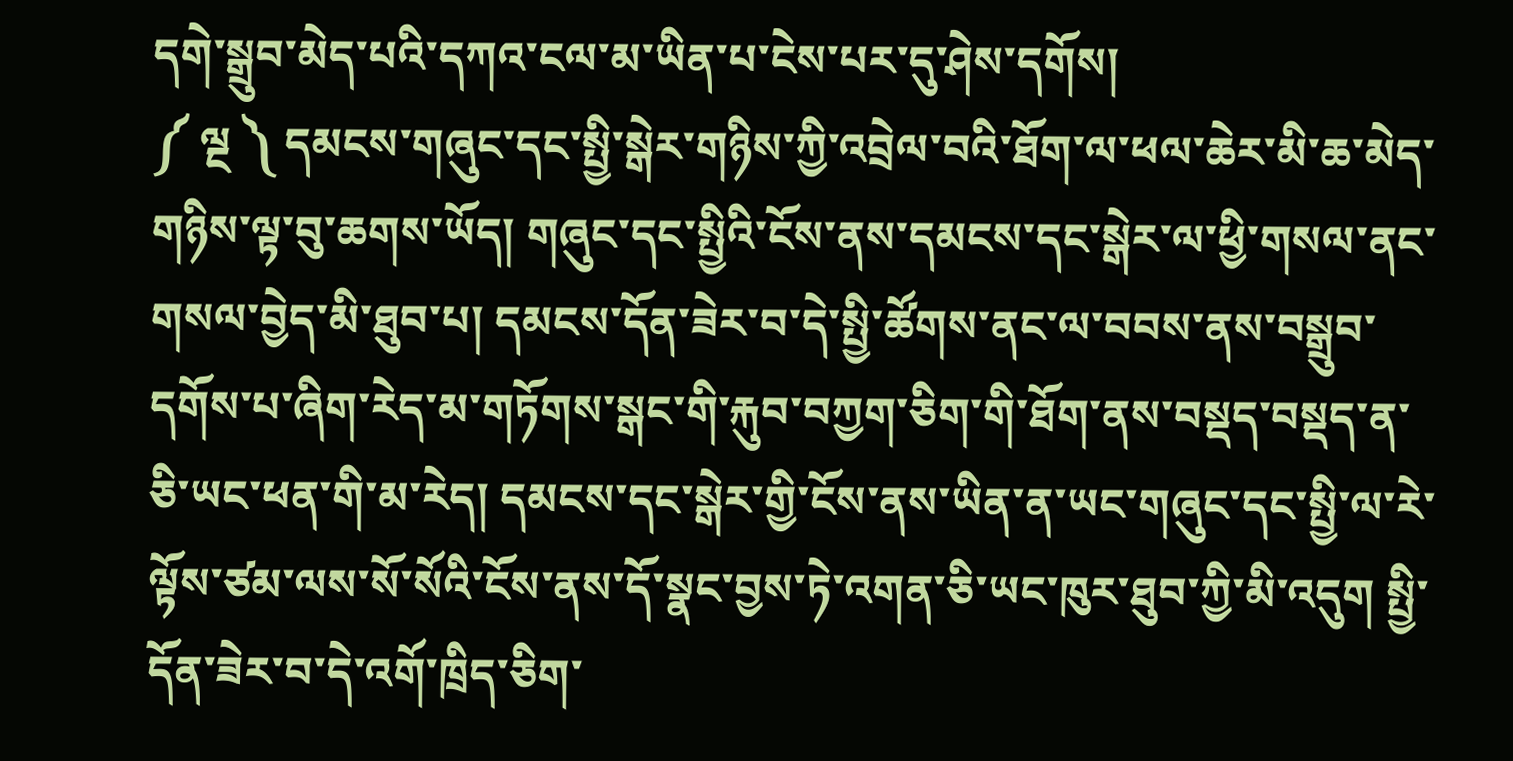དགེ་སྒྲུབ་མེད་པའི་དཀའ་ངལ་མ་ཡིན་པ་ངེས་པར་དུ་ཤེས་དགོས།
༼ ལྔ ༽ དམངས་གཞུང་དང་སྤྱི་སྒེར་གཉིས་ཀྱི་འབྲེལ་བའི་ཐོག་ལ་ཕལ་ཆེར་མི་ཆ་མེད་གཉིས་ལྟ་བུ་ཆགས་ཡོད། གཞུང་དང་སྤྱིའི་ངོས་ནས་དམངས་དང་སྒེར་ལ་ཕྱི་གསལ་ནང་གསལ་བྱེད་མི་ཐུབ་པ། དམངས་དོན་ཟེར་བ་དེ་སྤྱི་ཚོགས་ནང་ལ་བབས་ནས་བསྒྲུབ་དགོས་པ་ཞིག་རེད་མ་གཏོགས་སྒང་གི་རྐུབ་བཀྱག་ཅིག་གི་ཐོག་ནས་བསྡད་བསྡད་ན་ཅི་ཡང་ཕན་གི་མ་རེད། དམངས་དང་སྒེར་གྱི་ངོས་ནས་ཡིན་ན་ཡང་གཞུང་དང་སྤྱི་ལ་རེ་ལྟོས་ཙམ་ལས་སོ་སོའི་ངོས་ནས་དོ་སྣང་བྱས་ཏེ་འགན་ཅི་ཡང་ཁུར་ཐུབ་ཀྱི་མི་འདུག སྤྱི་དོན་ཟེར་བ་དེ་འགོ་ཁྲིད་ཅིག་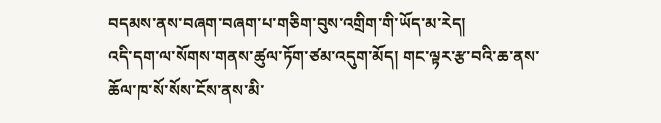བདམས་ནས་བཞག་བཞག་པ་གཅིག་བུས་འགྲིག་གི་ཡོད་མ་རེད།
འདི་དག་ལ་སོགས་གནས་ཚུལ་ཏོག་ཙམ་འདུག་མོད། གང་ལྟར་རྩ་བའི་ཆ་ནས་ཆོལ་ཁ་སོ་སོས་ངོས་ནས་མི་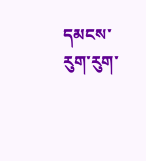དམངས་རུག་རུག་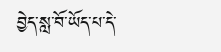བྱེད་སླ་བོ་ཡོད་པ་དེ་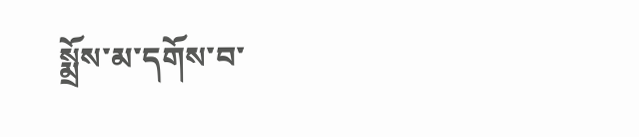སྨྲོས་མ་དགོས་བ་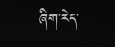ཞིག་རེད་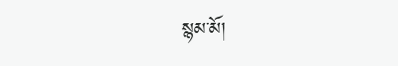སྙམ་མོ།